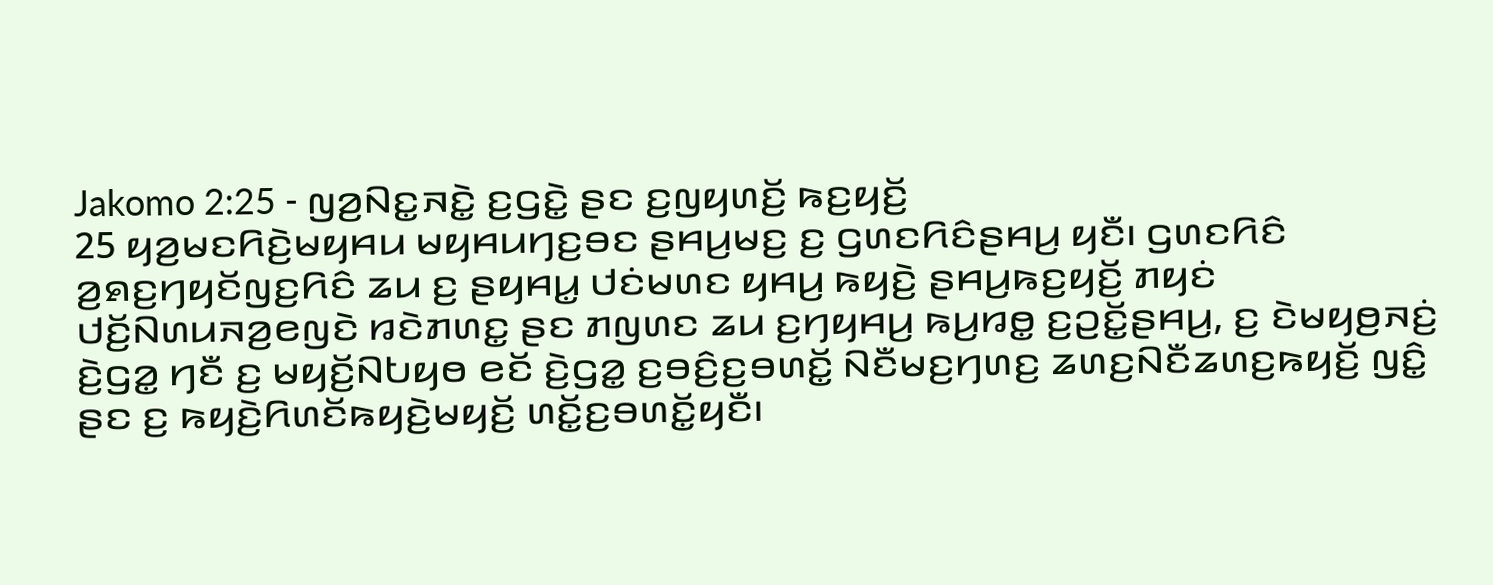Jakomo 2:25 - ꤜꤤ꤬ꤡꤢ꤭ꤏꤢꤧ꤭ ꤢ꤬ꤞꤢꤧ꤭ ꤔꤢ ꤢ꤬ꤜꤟꤛꤢꤩ꤬ ꤒꤢ꤬ꤟꤢꤩ꤬
25 ꤟꤤ꤬ꤗꤢꤖꤢꤧ꤬ꤗꤟꤌꤣ ꤗꤟꤌꤣꤚꤢ꤬ꤋꤢ ꤔꤌꤣ꤬ꤗꤢ꤬ ꤢ꤬ ꤞꤛꤢꤖꤢꤨꤔꤌꤣ꤬ ꤟꤢꤪ꤯ ꤞꤛꤢꤖꤢꤨ ꤤ꤬ꤎꤢ꤬ꤚꤟꤢꤩꤜꤢ꤬ꤖꤢꤨ ꤘꤣ ꤢ꤬ ꤔꤟꤌꤣ꤭ ꤓꤢꤦꤗꤛꤢ ꤟꤌꤣ꤬ ꤒꤟꤢꤧ꤬ ꤔꤌꤣ꤬ꤒꤢ꤬ꤟꤢꤩ꤬ ꤊꤟꤢꤦ ꤓꤢꤩ꤬ꤡꤛꤣꤏꤤ꤬ꤕꤜꤢꤧ ꤙꤢꤧꤊꤛꤢ꤭ ꤔꤢ ꤊꤜꤛꤢ ꤘꤣ ꤢ꤬ꤚꤟꤌꤣ꤬ ꤒꤣ꤬ꤙꤥ꤭ ꤢ꤬ꤑꤢꤩ꤭ꤔꤌꤣ꤬, ꤢ꤬ ꤢꤧꤗꤟꤥ꤬ꤏꤢꤦ꤬ ꤢꤧ꤬ꤞꤤ꤭ ꤚꤢꤪ ꤢ꤬ ꤗꤟꤢꤩ꤬ꤡꤝꤟꤥ ꤕꤢꤩ ꤢꤧ꤬ꤞꤤ꤭ ꤢ꤬ꤋꤢꤨ꤬ꤢ꤬ꤋꤛꤢꤩ꤭ ꤡꤢꤪꤗꤢ꤬ꤚꤛꤢ꤬ ꤘꤛꤢ꤬ꤡꤢꤪꤘꤛꤢ꤬ꤒꤟꤢꤩ꤬ ꤜꤢꤨ꤭ ꤔꤢ ꤢ꤬ ꤒꤟꤢꤧ꤬ꤖꤛꤢꤩꤒꤟꤢꤧ꤬ꤗꤟꤢꤩ꤬ ꤛꤢꤩ꤭ꤢ꤬ꤋꤛꤢꤩ꤭ꤟꤢꤪ꤯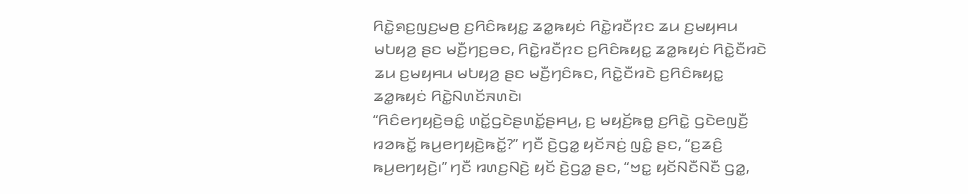ꤖꤢꤧ꤭ꤎꤢ꤬ꤜꤢ꤬ꤗꤥ꤬ ꤢ꤬ꤖꤢꤨꤒꤟꤢ꤭ ꤘꤤ꤭ꤒꤟꤢꤦ ꤖꤢꤧ꤭ꤙꤢꤪꤐꤢ ꤘꤣ ꤢ꤬ꤗꤟꤌꤣ ꤗꤝꤟꤤ꤬ ꤔꤢ ꤗꤢꤪ꤬ꤚꤢ꤬ꤋꤢ, ꤖꤢꤧ꤭ꤙꤢꤪꤐꤢ ꤢ꤬ꤖꤢꤨꤒꤟꤢ꤭ ꤘꤤ꤭ꤒꤟꤢꤦ ꤖꤢꤧ꤭ꤢꤪꤙꤢꤧ ꤘꤣ ꤢ꤬ꤗꤟꤌꤣ ꤗꤝꤟꤤ꤬ ꤔꤢ ꤗꤢꤪ꤬ꤚꤢꤨꤒꤢ, ꤖꤢꤧ꤭ꤢꤪꤙꤢꤧ ꤢ꤬ꤖꤢꤨꤒꤟꤢ꤭ ꤘꤤ꤭ꤒꤟꤢꤦ ꤖꤢꤧ꤭ꤡꤛꤢꤩꤏꤛꤢꤧ꤯
“ꤖꤢꤨꤕꤚꤟꤢꤧ꤬ꤋꤢꤨ꤭ ꤛꤢꤩ꤭ꤞꤢꤧꤔꤛꤢꤩ꤭ꤔꤌꤣ꤬, ꤢ꤬ ꤗꤟꤢꤩ꤬ꤒꤥ꤭ ꤢ꤬ꤖꤢꤧ꤭ ꤞꤢꤧꤕꤜꤢꤪ꤬ ꤙꤤꤒꤢꤩ꤭ ꤒꤣ꤬ꤕꤚꤟꤢꤧ꤬ꤒꤢꤩ꤭?” ꤚꤢꤪ ꤢꤧ꤬ꤞꤤ꤭ ꤟꤢꤩꤏꤢꤦ꤬ ꤜꤢꤨ꤭ ꤔꤢ, “ꤢ꤬ꤘꤢꤨ꤬ ꤒꤣ꤬ꤕꤚꤟꤢꤧ꤬꤯” ꤚꤢꤪ ꤙꤛꤢ꤬ꤡꤢꤧ꤬ ꤟꤢꤩ ꤢꤧ꤬ꤞꤤ꤭ ꤔꤢ, “ꤠꤢ꤭ ꤟꤢꤩꤡꤢꤪꤡꤢꤪ ꤞꤤ꤭,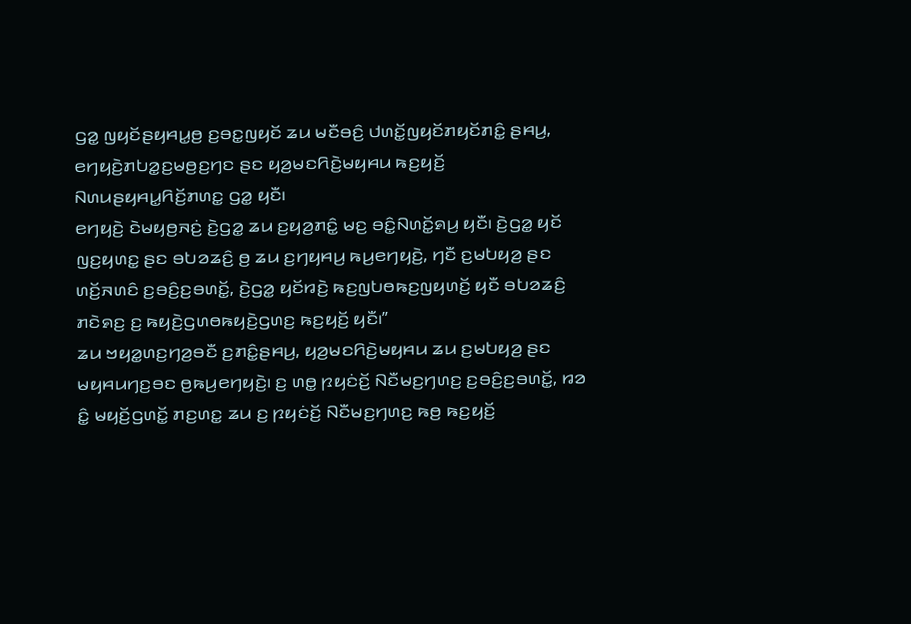ꤞꤤ꤭ ꤜꤟꤢꤩꤔꤟꤌꤣ꤭ꤥ꤬ ꤢ꤬ꤋꤢ꤭ꤜꤟꤢꤩ ꤘꤣ ꤗꤢꤪꤋꤢꤨ꤬ ꤓꤛꤢꤩ꤭ꤜꤟꤢꤩꤊꤟꤢꤩꤊꤢꤨ꤭ ꤔꤌꤣ꤬, ꤕꤚꤟꤢꤧ꤬ꤊꤝꤤ꤭ꤢ꤬ꤗꤥ꤬ꤢ꤬ꤚꤢ ꤔꤢ ꤟꤤ꤬ꤗꤢꤖꤢꤧ꤬ꤗꤟꤌꤣ ꤒꤢ꤬ꤟꤢꤩ꤬ ꤡꤛꤣꤔꤟꤌꤣ꤭ꤖꤢꤩ꤬ꤊꤛꤢ꤭ ꤞꤤ꤭ ꤟꤢꤪ꤯
ꤕꤚꤟꤢꤧ꤬ ꤢꤧꤗꤟꤥ꤬ꤏꤢꤦ꤬ ꤢꤧ꤬ꤞꤤ꤭ ꤘꤣ ꤢ꤬ꤟꤤ꤬ꤊꤢꤨ꤭ ꤗꤢ꤬ ꤋꤢꤨ꤭ꤡꤛꤢꤩ꤭ꤎꤣ꤬ ꤟꤢꤪ꤯ ꤢꤧ꤬ꤞꤤ꤭ ꤟꤢꤩ ꤜꤢ꤬ꤟꤛꤢ꤭ ꤔꤢ ꤋꤝꤤꤘꤢꤨ꤬ ꤥ꤬ ꤘꤣ ꤢ꤬ꤚꤟꤌꤣ꤬ ꤒꤣ꤬ꤕꤚꤟꤢꤧ꤬, ꤚꤢꤪ ꤢ꤬ꤗꤝꤟꤤ꤬ ꤔꤢ ꤛꤢꤩ꤬ꤏꤛꤢꤨ ꤢ꤬ꤋꤢꤨ꤬ꤢ꤬ꤋꤛꤢꤩ꤭, ꤢꤧ꤬ꤞꤤ꤭ ꤟꤢꤩꤙꤢꤧ꤬ ꤒꤢ꤬ꤜꤝꤥꤒꤢ꤬ꤜꤟꤛꤢꤩ꤬ ꤟꤢꤪ ꤋꤝꤤꤘꤢꤨ꤬ ꤊꤢꤧꤎꤢ꤬ ꤢ꤬ ꤒꤟꤢꤧ꤬ꤞꤛꤥꤒꤟꤢꤧ꤬ꤞꤛꤢ꤬ ꤒꤢ꤬ꤟꤢꤩ꤬ ꤟꤢꤪ꤯”
ꤘꤣ ꤠꤟꤤ꤭ꤛꤢ꤬ꤚꤤ꤬ꤋꤢꤪ ꤢ꤬ꤊꤢꤨ꤭ꤔꤌꤣ꤬, ꤟꤤ꤬ꤗꤢꤖꤢꤧ꤬ꤗꤟꤌꤣ ꤘꤣ ꤢ꤬ꤗꤝꤟꤤ꤬ ꤔꤢ ꤗꤟꤌꤣꤚꤢ꤬ꤋꤢ ꤥ꤬ꤒꤣ꤬ꤕꤚꤟꤢꤧ꤬꤯ ꤢ꤬ ꤛꤥ꤭ ꤐꤟꤢꤦꤢꤩ꤬ ꤡꤢꤪꤗꤢ꤬ꤚꤛꤢ꤬ ꤢ꤬ꤋꤢꤨ꤬ꤢ꤬ꤋꤛꤢꤩ꤭, ꤙꤤ ꤢꤨ꤭ ꤗꤟꤢꤩ꤬ꤞꤛꤢꤩ꤭ ꤊꤢ꤬ꤛꤢ꤭ ꤘꤣ ꤢ꤬ ꤐꤟꤢꤦꤢꤩ꤬ ꤡꤢꤪꤗꤢ꤬ꤚꤛꤢ꤬ ꤒꤥ꤬ ꤒꤢ꤬ꤟꤢꤩ꤬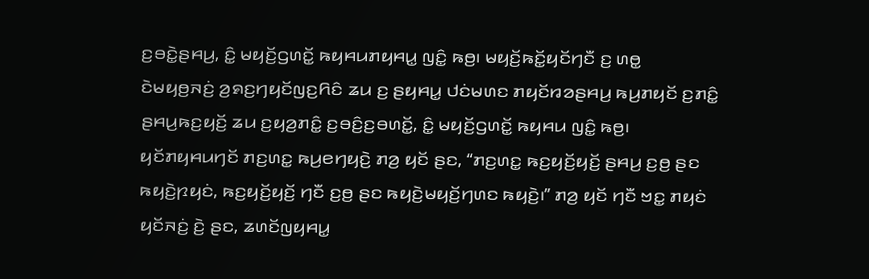ꤢ꤬ꤋꤢꤧ꤭ꤔꤌꤣ꤬, ꤢꤨ꤭ ꤗꤟꤢꤩ꤬ꤞꤛꤢꤩ꤭ ꤒꤟꤌꤣꤊꤟꤌꤣ꤭ ꤜꤢꤨ꤭ ꤒꤥ꤬꤯ ꤗꤟꤢꤩ꤬ꤒꤢꤩ꤭ꤟꤢꤩꤚꤢꤪ ꤢ꤬ ꤛꤥ꤭ ꤢꤧꤗꤟꤥ꤬ꤏꤢꤦ꤬ ꤤ꤬ꤎꤢ꤬ꤚꤟꤢꤩꤜꤢ꤬ꤖꤢꤨ ꤘꤣ ꤢ꤬ ꤔꤟꤌꤣ꤭ ꤓꤢꤦꤗꤛꤢ ꤊꤟꤢꤩꤙꤤꤔꤌꤣ꤬ ꤒꤣ꤬ꤊꤟꤢꤩ ꤢ꤬ꤊꤢꤨ꤭ ꤔꤌꤣ꤬ꤒꤢ꤬ꤟꤢꤩ꤬ ꤘꤣ ꤢ꤬ꤟꤤ꤬ꤊꤢꤨ꤭ ꤢ꤬ꤋꤢꤨ꤬ꤢ꤬ꤋꤛꤢꤩ꤭, ꤢꤨ꤭ ꤗꤟꤢꤩ꤬ꤞꤛꤢꤩ꤭ ꤒꤟꤌꤣ ꤜꤢꤨ꤭ ꤒꤥ꤬꤯
ꤟꤢꤩꤊꤟꤌꤣꤚꤢꤩ ꤊꤢ꤬ꤛꤢ꤭ ꤒꤣ꤬ꤕꤚꤟꤢꤧ꤬ ꤊꤤ꤬ ꤟꤢꤩ ꤔꤢ, “ꤊꤢ꤬ꤛꤢ꤭ ꤒꤢ꤬ꤟꤢꤩ꤬ꤟꤢꤩ꤬ ꤔꤌꤣ꤬ ꤢ꤬ꤥ꤬ ꤔꤢ ꤒꤟꤢꤧ꤬ꤐꤟꤢꤦ, ꤒꤢ꤬ꤟꤢꤩ꤬ꤟꤢꤩ꤬ ꤚꤢꤪ ꤢ꤬ꤥ꤬ ꤔꤢ ꤒꤟꤢꤧ꤬ꤗꤟꤢꤩ꤬ꤚꤛꤢ ꤒꤟꤢꤧ꤬꤯” ꤊꤤ꤬ ꤟꤢꤩ ꤚꤢꤪ ꤠꤢ꤭ ꤊꤟꤢꤦ ꤟꤢꤩꤏꤢꤦ꤬ ꤢꤧ꤬ ꤔꤢ, ꤘꤛꤢꤩꤜꤟꤌꤣ꤭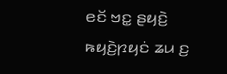ꤕꤢꤩ ꤠꤢ꤭ ꤔꤟꤢꤧ꤬ ꤒꤟꤢꤧ꤬ꤐꤟꤢꤦ ꤘꤣ ꤢ꤬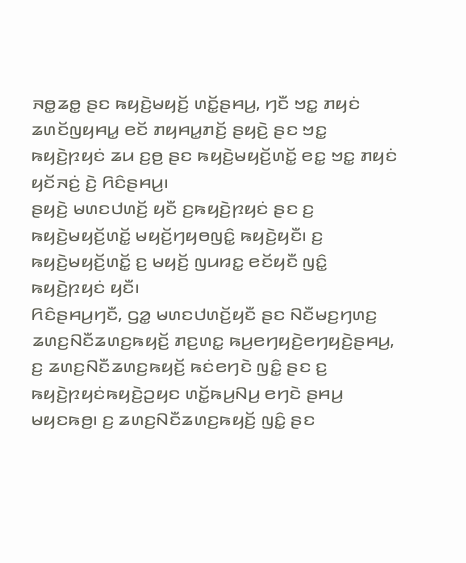ꤏꤥ꤭ꤘꤥ꤭ ꤔꤢ ꤒꤟꤢꤧ꤬ꤗꤟꤢꤩ꤬ ꤛꤢꤩ꤭ꤔꤌꤣ꤬, ꤚꤢꤪ ꤠꤢ꤭ ꤊꤟꤢꤦ ꤘꤛꤢꤩꤜꤟꤌꤣ꤭ ꤕꤢꤩ ꤊꤟꤌꤣ꤭ꤊꤢꤩ꤬ ꤔꤟꤢꤧ꤬ ꤔꤢ ꤠꤢ꤭ ꤒꤟꤢꤧ꤬ꤐꤟꤢꤦ ꤘꤣ ꤢ꤬ꤥ꤬ ꤔꤢ ꤒꤟꤢꤧ꤬ꤗꤟꤢꤩ꤬ꤛꤢꤩ꤭ ꤕꤢ꤭ ꤠꤢ꤭ ꤊꤟꤢꤦ ꤟꤢꤩꤏꤢꤦ꤬ ꤢꤧ꤬ ꤖꤢꤨꤔꤌꤣ꤬꤯
ꤔꤟꤢꤧ꤬ ꤗꤛꤢꤓꤛꤢꤩ꤬ ꤟꤢꤪ ꤢ꤬ꤒꤟꤢꤧ꤬ꤐꤟꤢꤦ ꤔꤢ ꤢ꤬ ꤒꤟꤢꤧ꤬ꤗꤟꤢꤩ꤬ꤛꤢꤩ꤭ ꤗꤟꤢꤩ꤬ꤚꤟꤥꤜꤢꤨ꤭ ꤒꤟꤢꤧ꤬ꤟꤢꤪ꤯ ꤢ꤬ ꤒꤟꤢꤧ꤬ꤗꤟꤢꤩ꤬ꤛꤢꤩ꤭ ꤢ꤬ ꤗꤟꤢꤩ꤬ ꤜꤣꤙꤢ꤭ ꤕꤢꤩꤟꤢꤪ ꤜꤢꤨ꤭ ꤒꤟꤢꤧ꤬ꤐꤟꤢꤦ ꤟꤢꤪ꤯
ꤖꤢꤨꤔꤌꤣ꤬ꤚꤢꤪ, ꤞꤤ꤭ ꤗꤛꤢꤓꤛꤢꤩ꤬ꤟꤢꤪ ꤔꤢ ꤡꤢꤪꤗꤢ꤬ꤚꤛꤢ꤬ ꤘꤛꤢ꤬ꤡꤢꤪꤘꤛꤢ꤬ꤒꤟꤢꤩ꤬ ꤊꤢ꤬ꤛꤢ꤭ ꤒꤣ꤬ꤕꤚꤟꤢꤧ꤬ꤕꤚꤟꤢꤧ꤬ꤔꤌꤣ꤬, ꤢ꤬ ꤘꤛꤢ꤬ꤡꤢꤪꤘꤛꤢ꤬ꤒꤟꤢꤩ꤬ ꤒꤢꤦꤕꤚꤢꤧ ꤜꤢꤨ꤭ ꤔꤢ ꤢ꤬ ꤒꤟꤢꤧ꤬ꤐꤟꤢꤦꤒꤟꤢꤧ꤬ꤑꤟꤢ ꤛꤢꤩ꤭ꤒꤣ꤬ꤡꤣ꤬ ꤕꤚꤢꤧ ꤔꤌꤣ꤬ ꤗꤟꤢꤒꤥ꤬꤯ ꤢ꤬ ꤘꤛꤢ꤬ꤡꤢꤪꤘꤛꤢ꤬ꤒꤟꤢꤩ꤬ ꤜꤢꤨ꤭ ꤔꤢ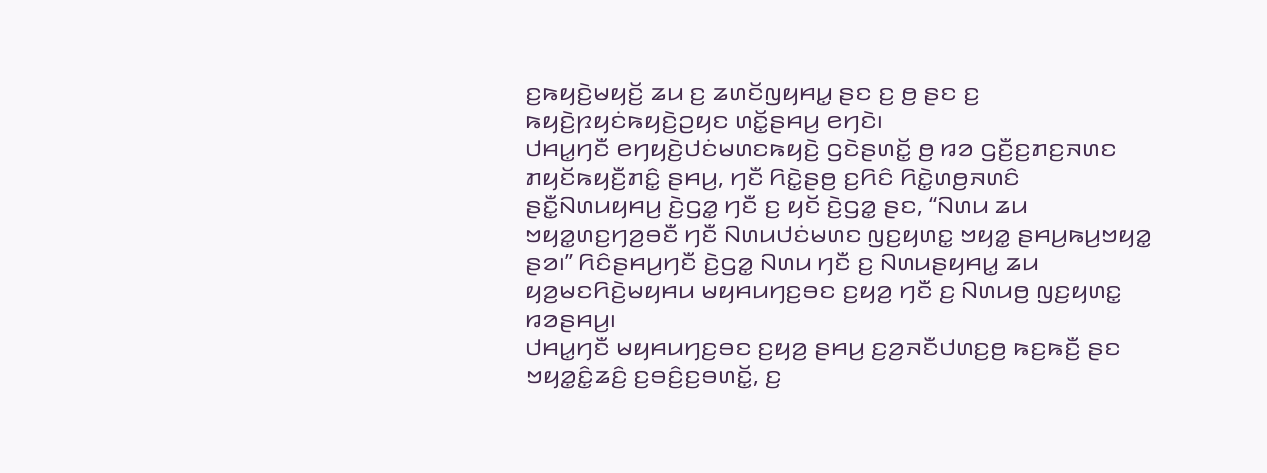ꤢ꤬ꤒꤟꤢꤧ꤬ꤗꤟꤢꤩ꤬ ꤘꤣ ꤢ꤬ ꤘꤛꤢꤩꤜꤟꤌꤣ꤭ ꤔꤢ ꤢ꤬ ꤥ꤬ ꤔꤢ ꤢ꤬ ꤒꤟꤢꤧ꤬ꤐꤟꤢꤦꤒꤟꤢꤧ꤬ꤑꤟꤢ ꤛꤢꤩ꤭ꤔꤌꤣ꤬ ꤕꤚꤢꤧ꤯
ꤓꤌꤣ꤭ꤚꤢꤪ ꤕꤚꤟꤢꤧ꤬ꤓꤢꤦꤗꤛꤢꤒꤟꤢꤧ꤬ ꤞꤢꤧꤔꤛꤢꤩ꤭ ꤥ꤬ ꤙꤤ ꤞꤢꤪ꤬ꤢ꤬ꤊꤢ꤬ꤏꤛꤢ ꤊꤟꤢꤩꤒꤟꤢꤪ꤬ꤊꤢꤨ꤭ ꤔꤌꤣ꤬, ꤚꤢꤪ ꤖꤢꤧ꤭ꤔꤥ꤬ ꤢ꤬ꤖꤢꤨ ꤖꤢꤧ꤭ꤛꤥ꤬ꤏꤛꤢꤨ ꤔꤢꤪ꤭ꤡꤛꤣꤟꤌꤣ꤬ ꤢꤧ꤬ꤞꤤ꤭ ꤚꤢꤪ ꤢ꤬ ꤟꤢꤩ ꤢꤧ꤬ꤞꤤ꤭ ꤔꤢ, “ꤡꤛꤣ ꤘꤣ ꤠꤟꤤ꤭ꤛꤢ꤬ꤚꤤ꤬ꤋꤢꤪ ꤚꤢꤪ ꤡꤛꤣꤓꤢꤦꤗꤛꤢ ꤜꤢ꤬ꤟꤛꤢ꤭ ꤠꤟꤤ꤭ ꤔꤌꤣ꤬ꤒꤣ꤬ꤠꤟꤤ꤭ ꤔꤤ꤯” ꤖꤢꤨꤔꤌꤣ꤬ꤚꤢꤪ ꤢꤧ꤬ꤞꤤ꤭ ꤡꤛꤣ ꤚꤢꤪ ꤢ꤬ ꤡꤛꤣꤔꤟꤌꤣ꤭ ꤘꤣ ꤟꤤ꤬ꤗꤢꤖꤢꤧ꤬ꤗꤟꤌꤣ ꤗꤟꤌꤣꤚꤢ꤬ꤋꤢ ꤢ꤬ꤟꤤ꤬ ꤚꤢꤪ ꤢ꤬ ꤡꤛꤣꤥ꤬ ꤜꤢ꤬ꤟꤛꤢ꤭ ꤙꤤꤔꤌꤣ꤬꤯
ꤓꤌꤣ꤭ꤚꤢꤪ ꤗꤟꤌꤣꤚꤢ꤬ꤋꤢ ꤢ꤬ꤟꤤ꤬ ꤔꤌꤣ꤬ ꤢ꤬ꤤ꤬ꤏꤢꤪꤓꤛꤢ꤬ꤥ꤬ ꤒꤢ꤬ꤒꤢꤪ꤬ ꤔꤢ ꤠꤟꤤ꤭ꤢꤨ꤭ꤘꤢꤨ꤬ ꤢ꤬ꤋꤢꤨ꤬ꤢ꤬ꤋꤛꤢꤩ꤭, ꤢ꤬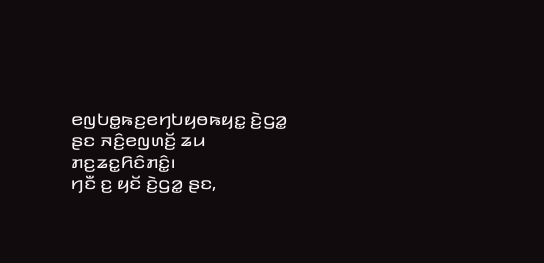ꤕꤜꤝꤥ꤭ꤒꤢ꤬ꤕꤚꤝꤟꤥꤒꤟꤢ꤭ ꤢꤧ꤬ꤞꤤ꤭ ꤔꤢ ꤏꤢꤨ꤬ꤕꤜꤛꤢꤩ꤬ ꤘꤣ ꤊꤢ꤬ꤘꤢ꤭ꤖꤢꤨꤊꤢꤨ꤭꤯
ꤚꤢꤪ ꤢ꤬ ꤟꤢꤩ ꤢꤧ꤬ꤞꤤ꤭ ꤔꤢ,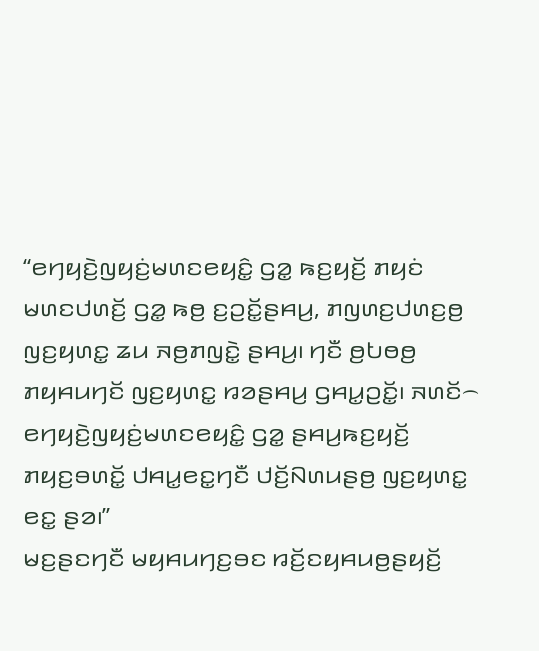“ꤕꤚꤟꤢꤧ꤬ꤜꤟꤢꤦ꤬ꤗꤛꤢꤕꤟꤢꤨ꤭ ꤞꤤ꤭ ꤒꤢ꤬ꤟꤢꤩ꤬ ꤊꤟꤢꤦ ꤗꤛꤢꤓꤛꤢꤩ꤬ ꤞꤤ꤭ ꤒꤥ꤬ ꤢ꤬ꤑꤢꤩ꤭ꤔꤌꤣ꤬, ꤊꤜꤛꤢ꤬ꤓꤛꤢ꤬ꤥ꤬ ꤜꤢ꤬ꤟꤛꤢ꤭ ꤘꤣ ꤏꤥ꤬ꤊꤜꤢꤧ꤭ ꤔꤌꤣ꤬꤯ ꤚꤢꤪ ꤥ꤬ꤝꤥꤥ꤬ ꤊꤟꤌꤣꤚꤢꤩ ꤜꤢ꤬ꤟꤛꤢ꤭ ꤙꤤꤔꤌꤣ꤬ ꤞꤌꤣ꤭ꤑꤢꤩ꤭꤯ ꤏꤛꤢꤩ꤮ ꤕꤚꤟꤢꤧ꤬ꤜꤟꤢꤦ꤬ꤗꤛꤢꤕꤟꤢꤨ꤭ ꤞꤤ꤭ ꤔꤌꤣ꤬ꤒꤢ꤬ꤟꤢꤩ꤬ ꤊꤟꤢ꤬ꤋꤛꤢꤩ꤭ ꤓꤌꤣ꤭ꤕꤢ꤭ꤚꤢꤪ ꤓꤢꤩ꤬ꤡꤛꤣꤔꤥ꤬ ꤜꤢ꤬ꤟꤛꤢ꤭ ꤕꤢ꤭ ꤔꤤ꤯”
ꤗꤢ꤬ꤔꤢꤚꤢꤪ ꤗꤟꤌꤣꤚꤢ꤬ꤋꤢ ꤙꤢꤩ꤬ꤢꤟꤌꤣꤥ꤬ꤔꤟꤢꤩ꤬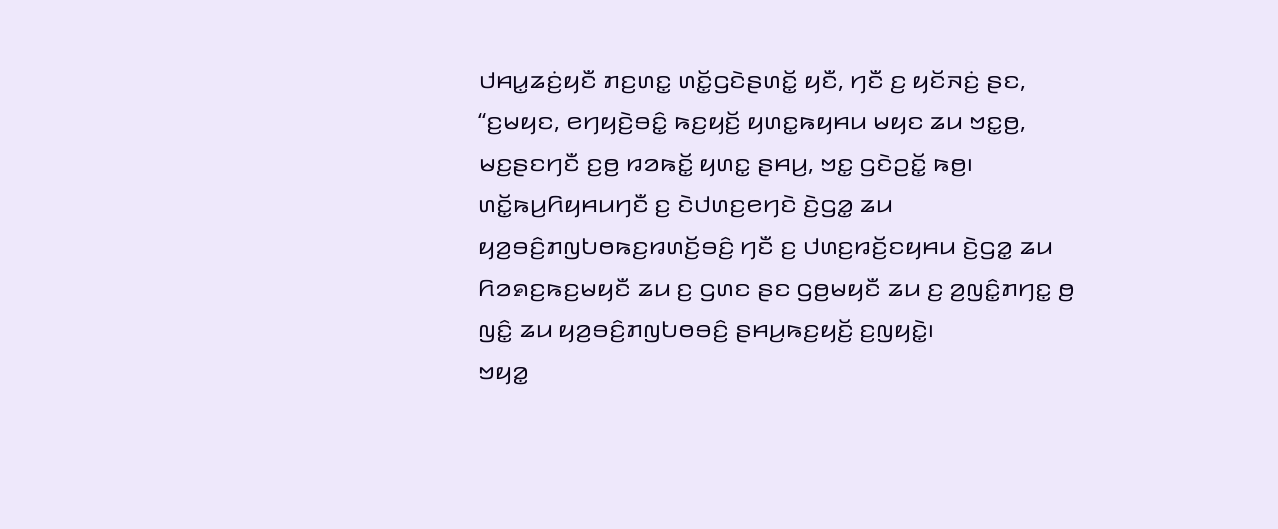ꤓꤌꤣ꤭ꤘꤢꤦ꤬ꤟꤢꤪ ꤊꤢ꤬ꤛꤢ꤭ ꤛꤢꤩ꤭ꤞꤢꤧꤔꤛꤢꤩ꤭ ꤟꤢꤪ, ꤚꤢꤪ ꤢ꤬ ꤟꤢꤩꤏꤢꤦ꤬ ꤔꤢ, “ꤢ꤬ꤗꤟꤢ, ꤕꤚꤟꤢꤧ꤬ꤋꤢꤨ꤭ ꤒꤢ꤬ꤟꤢꤩ꤬ ꤟꤛꤢ꤭ꤒꤟꤌꤣ ꤗꤟꤢ ꤘꤣ ꤠꤢ꤭ꤥ꤬, ꤗꤢ꤬ꤔꤢꤚꤢꤪ ꤢ꤬ꤥ꤬ ꤙꤤꤒꤢꤩ꤭ ꤟꤛꤢ꤭ ꤔꤌꤣ꤬, ꤠꤢ꤭ ꤞꤢꤧꤑꤢꤩ꤭ ꤒꤥ꤬꤯
ꤛꤢꤩ꤭ꤒꤣ꤬ꤖꤟꤌꤣꤚꤢꤪ ꤢ꤬ ꤢꤧꤓꤛꤢ꤬ꤕꤚꤢꤧ ꤢꤧ꤬ꤞꤤ꤭ ꤘꤣ ꤟꤤ꤬ꤋꤢꤨ꤬ꤊꤜꤝꤥꤒꤢ꤬ꤙꤛꤢꤩ꤬ꤋꤢꤨ꤬ ꤚꤢꤪ ꤢ꤬ ꤓꤛꤢ꤬ꤙꤢꤩ꤬ꤢꤟꤌꤣ ꤢꤧ꤬ꤞꤤ꤭ ꤘꤣ ꤖꤤꤎꤢ꤬ꤒꤢ꤬ꤗꤟꤢꤪ ꤘꤣ ꤢ꤬ ꤞꤛꤢ ꤔꤢ ꤞꤥ꤬ꤗꤟꤢꤪ ꤘꤣ ꤢ꤬ ꤤ꤬ꤜꤢꤨ꤭ꤊꤚꤢ꤭ ꤥ꤬ ꤜꤢꤨ꤭ ꤘꤣ ꤟꤤ꤬ꤋꤢꤨ꤬ꤊꤜꤝꤥꤋꤢꤨ꤬ ꤔꤌꤣ꤬ꤒꤢ꤬ꤟꤢꤩ꤬ ꤢ꤬ꤜꤟꤢꤧ꤭꤯
ꤠꤟꤤ꤭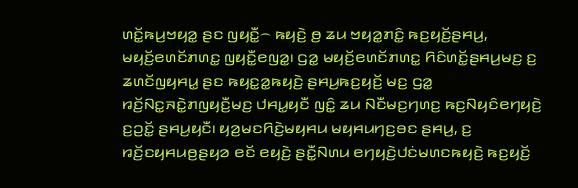ꤛꤢꤩ꤭ꤒꤣ꤬ꤠꤟꤤ꤭ ꤔꤢ ꤜꤟꤢꤪ꤭꤮ ꤒꤟꤢꤧ꤬ ꤥ꤬ ꤘꤣ ꤠꤟꤤ꤭ꤊꤢꤨ꤭ ꤒꤢ꤬ꤟꤢꤩ꤬ꤔꤌꤣ꤬, ꤗꤟꤢꤩ꤬ꤕꤛꤢꤩꤊꤛꤢ꤭ ꤜꤟꤢꤪ꤭ꤕꤜꤤ꤭꤯ ꤞꤤ꤭ ꤗꤟꤢꤩ꤬ꤕꤛꤢꤩꤊꤛꤢ꤭ ꤖꤢꤨꤛꤢꤩ꤭ꤔꤌꤣ꤬ꤗꤢ꤬ ꤢ꤬ ꤘꤛꤢꤩꤜꤟꤌꤣ꤭ ꤔꤢ ꤒꤟꤢ꤭ꤤ꤭ꤒꤟꤢꤧ꤬ ꤔꤌꤣ꤬ꤒꤢ꤬ꤟꤢꤩ꤬ ꤗꤢ꤬ ꤞꤤ꤭ ꤙꤢꤩ꤬ꤡꤢ꤭ꤏꤢꤧ꤭ꤊꤜꤟꤢꤪ꤬ꤗꤢ꤬ ꤓꤌꤣ꤭ꤟꤢꤪ ꤜꤢꤨ꤭ ꤘꤣ ꤡꤢꤪꤗꤢ꤬ꤚꤛꤢ꤬ ꤒꤢ꤬ꤡꤟꤢꤨꤕꤚꤟꤢꤧ꤬ ꤢ꤬ꤑꤢꤩ꤭ ꤔꤌꤣ꤬ꤟꤢꤪ꤯ ꤟꤤ꤬ꤗꤢꤖꤢꤧ꤬ꤗꤟꤌꤣ ꤗꤟꤌꤣꤚꤢ꤬ꤋꤢ ꤔꤌꤣ꤬, ꤢ꤬ ꤙꤢꤩ꤬ꤢꤟꤌꤣꤥ꤬ꤔꤟꤤ ꤕꤢꤩ ꤕꤟꤢꤧ꤬ ꤔꤢꤪ꤭ꤡꤛꤣ ꤕꤚꤟꤢꤧ꤬ꤓꤢꤦꤗꤛꤢꤒꤟꤢꤧ꤬ ꤒꤢ꤬ꤟꤢꤩ꤬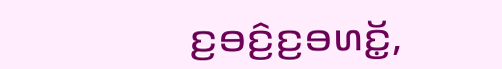ꤢ꤬ꤋꤢꤨ꤬ꤢ꤬ꤋꤛꤢꤩ꤭,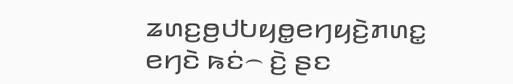ꤘꤛꤢ꤬ꤥ꤬ꤓꤝꤟꤥ꤭ꤕꤚꤟꤢꤧ꤬ꤊꤛꤢ꤭ ꤕꤚꤢꤧ ꤒꤢꤦ꤮ ꤢꤧ꤬ ꤔꤢ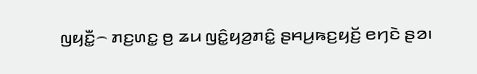ꤜꤟꤢꤪ꤭꤮ ꤊꤢ꤬ꤛꤢ꤭ ꤥ꤬ ꤘꤣ ꤜꤢꤨ꤭ꤟꤤ꤬ꤊꤢꤨ꤭ ꤔꤌꤣ꤬ꤒꤢ꤬ꤟꤢꤩ꤬ ꤕꤚꤢꤧ ꤔꤤ꤯